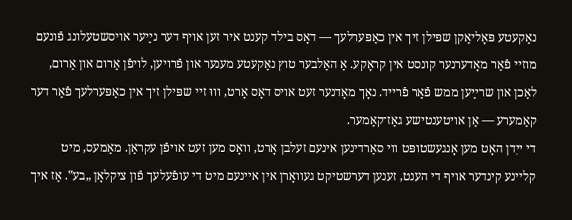נאַקעטע פּאָליאַקן שפּילן זיך אין כאַפּערלעך — דאָס בילד קענט איר זען אויף דער נײַער אויסשטעלונג פֿונעם מוזיי פֿאַר מאָדערנער קונסט אין קראָקע. אַ האַלבער טוץ נאַקעטע מענער און פֿרויען, לויפֿן אַרום און אַרום, לאַכן און שרײַען ממש פֿאַר פֿרייד. נאָך מאָדנער זעט אויס דאָס אָרט, וווּ זיי שפּילן זיך אין כאַפּערלעך פֿאַר דער קאַמערע — אַן אויטענטישע גאַז־קאַמער.
די ייִדן האָט מען אָנגעשטופּט ווי סאַרדינען אינעם זעלבן אָרט, וואָס מען זעט אויפֿן עקראַן. מאַמעס, מיט קליינע קינדער אויף די הענט, זענען דערשטיקט געוואָרן אין איינעם מיט די עופֿעלעך פֿון ציקלאָן „בע‟. אַז איך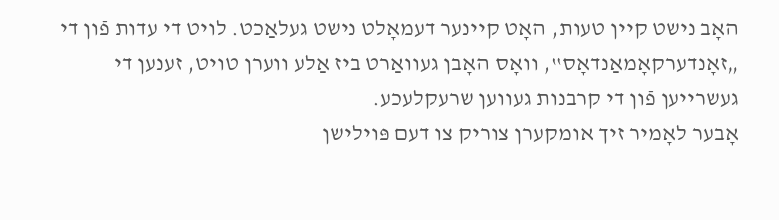האָב נישט קיין טעות, האָט קיינער דעמאָלט נישט געלאַכט. לויט די עדות פֿון די „זאָנדערקאָמאַנדאָס‟, וואָס האָבן געוואַרט ביז אַלע ווערן טויט, זענען די געשרייען פֿון די קרבנות געווען שרעקלעכע.
אָבער לאָמיר זיך אומקערן צוריק צו דעם פּוילישן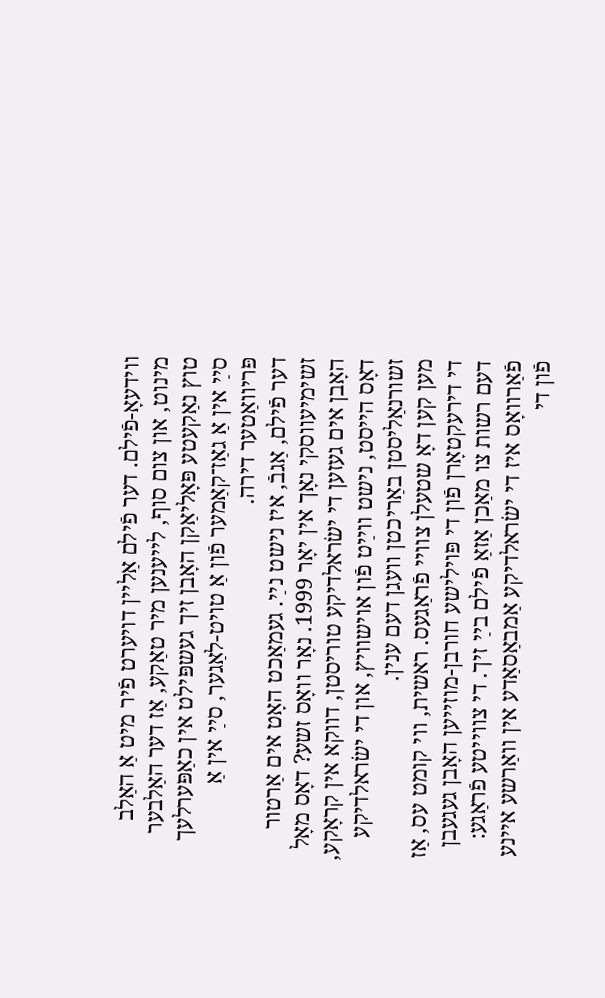ווידעאָ-פֿילם. דער פֿילם אַליין דויערט פֿיר מיט אַ האַלב מינוט, און צום סוף, לייענען מיר טאַקע, אַז דער האַלבער טוץ נאַקעטע פּאָליאַקן האָבן זיך געשפּילט אין כאַפּערלעך סײַ אין אַ גאַז־קאַמער פֿון אַ טויט-לאַגער, סײַ אין אַ פּריוואַטער דירה.
דער פֿילם, אַגבֿ, איז נישט נײַ. געמאַכט האָט אים אַרטור זשימיעווסקי נאָך אין יאָר 1999. נאָר וואָס זשע? דאָס מאָל האָבן אים געזען די ישׂראלדיקע טוריסטן, דווקא אין קראָקע, דאָס הייסט, נישט ווײַט פֿון אוישוויץ, און די ישׂראלדיקע זשורנאַליסטן באַריכטן וועגן דעם ענין.
מען קען דאָ שטעלן צוויי פֿראַגעס. ראשית, ווי קומט עס, אַז די דירעקטאָרן פֿון די פּוילישע חורבן-מוזייען האָבן געגעבן דעם רשות צו מאַכן אַזאַ פֿילם בײַ זיך. די צווייטע פֿראַגע: פֿאַרוואָס איז די ישׂראלדיקע אַמבאַסאַדע אין וואַרשע איינע פֿון די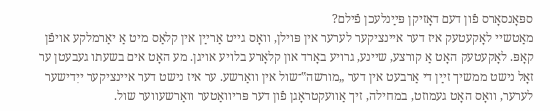ספּאָנסאָרס פֿון דעם דאָזיקן פּײַנלעכן פֿילם?
מאַטשיי לאָקעטעק איז דער איינציקער לערער אין פּוילן, וואָס גייט אַרײַן אין קלאַס מיט אַ יאַרמלקע אויפֿן קאָפּ. לאָקעטעק האָט אַ קורצע, שיינע, גרויע באָרד און קלאָרע בלויע אויגן. מע האָט אים בשעתו געבעטן ער זאָל נישט ממשיך זײַן די אַרבעט אין דער „מורשה‟־שול אין וואַרשע. ער איז נישט דער איינציקער ייִדישער לערער, וואָס האָט געמוזט, במחילה, זיך אַוועקטראָגן פֿון דער פּריוואַטער וואַרשעווער שול.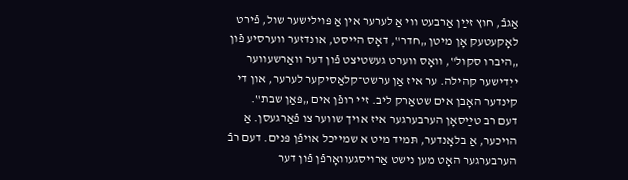אַגבֿ, חוץ זײַן אַרבעט ווי אַ לערער אין אַ פּוילישער שול, פֿירט לאָקעטעק אָן מיטן „חדר‟, דאָס הייסט, אונדזער ווערסיע פֿון „היברו סקול‟, וואָס ווערט געשטיצט פֿון דער וואַרשעווער ייִדישער קהילה. ער איז אַן ערשט־קלאַסיקער לערער, און די קינדער האָבן אים שטאַרק ליב. זיי רופֿן אים „פּאַן שבת‟.
דעם רב טײַסאָן הערבערגער איז אויך שווער צו פֿאַרגעסן. אַ הויכער, אַ בלאָנדער, תּמיד מיט א שמייכל אויפֿן פּנים. דעם רבֿ הערבערגער האָט מען נישט אַרויסגעוואָרפֿן פֿון דער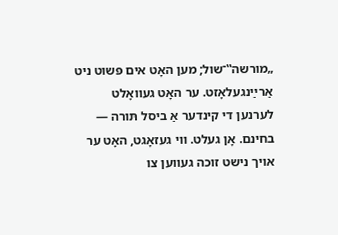„מורשה‟־שול; מען האָט אים פּשוט ניט אַרײַנגעלאָזט. ער האָט געוואָלט לערנען די קינדער אַ ביסל תּורה — בחינם. אָן געלט. ווי געזאָגט, האָט ער אויך נישט זוכה געווען צו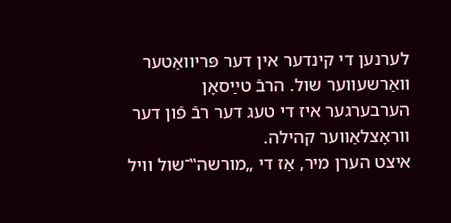לערנען די קינדער אין דער פּריוואַטער וואַרשעווער שול. הרבֿ טײַסאָן הערבערגער איז די טעג דער רבֿ פֿון דער ווראָצלאַווער קהילה.
איצט הערן מיר, אַז די „מורשה‟־שול וויל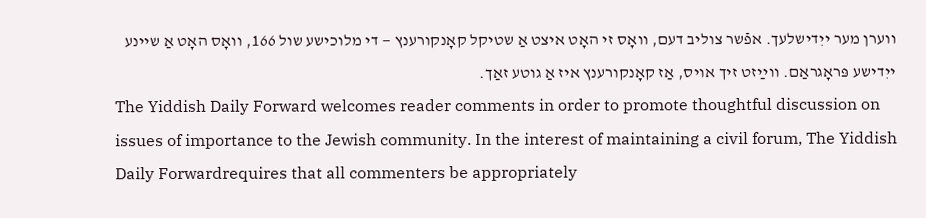ווערן מער ייִדישלעך. אפֿשר צוליב דעם, וואָס זי האָט איצט אַ שטיקל קאָנקורענץ — די מלוכישע שול 166, וואָס האָט אַ שיינע ייִדישע פּראָגראַם. ווײַזט זיך אויס, אַז קאָנקורענץ איז אַ גוטע זאַך.
The Yiddish Daily Forward welcomes reader comments in order to promote thoughtful discussion on issues of importance to the Jewish community. In the interest of maintaining a civil forum, The Yiddish Daily Forwardrequires that all commenters be appropriately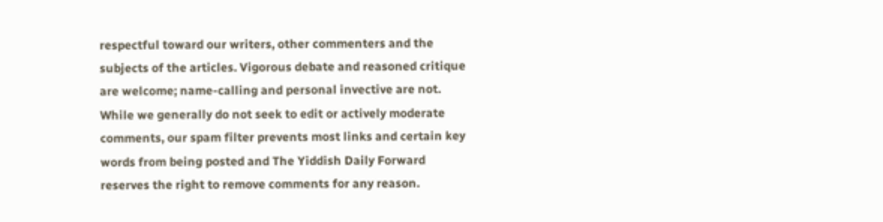respectful toward our writers, other commenters and the subjects of the articles. Vigorous debate and reasoned critique are welcome; name-calling and personal invective are not. While we generally do not seek to edit or actively moderate comments, our spam filter prevents most links and certain key words from being posted and The Yiddish Daily Forward reserves the right to remove comments for any reason.